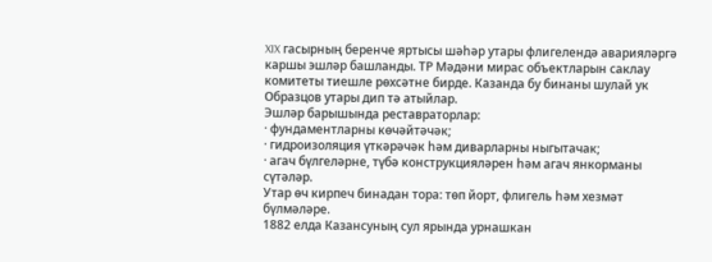XIX гасырның беренче яртысы шәһәр утары флигелендә аварияләргә каршы эшләр башланды. ТР Мәдәни мирас объектларын саклау комитеты тиешле рөхсәтне бирде. Казанда бу бинаны шулай ук Образцов утары дип тә атыйлар.
Эшләр барышында реставраторлар:
· фундаментларны көчәйтәчәк;
· гидроизоляция үткәрәчәк һәм диварларны ныгытачак;
· агач бүлгеләрне, түбә конструкцияләрен һәм агач янкорманы сүтәләр.
Утар өч кирпеч бинадан тора: төп йорт, флигель һәм хезмәт бүлмәләре.
1882 елда Казансуның сул ярында урнашкан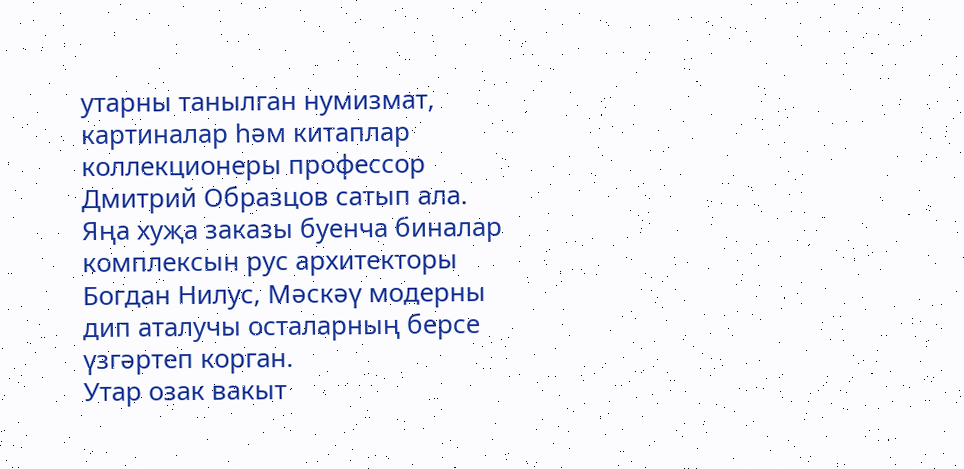утарны танылган нумизмат, картиналар һәм китаплар коллекционеры профессор Дмитрий Образцов сатып ала.
Яңа хуҗа заказы буенча биналар комплексын рус архитекторы Богдан Нилус, Мәскәү модерны дип аталучы осталарның берсе үзгәртеп корган.
Утар озак вакыт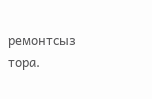ремонтсыз тора.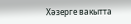Хәзерге вакытта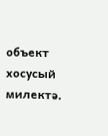объект хосусый милектә.